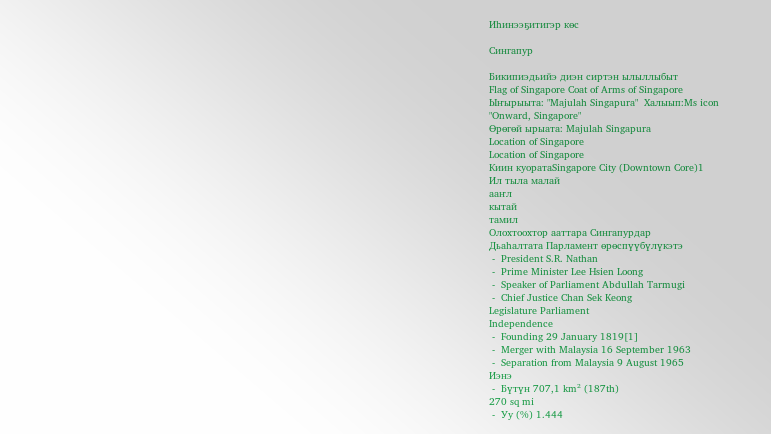Иһинээҕитигэр көс

Сингапур

Бикипиэдьийэ диэн сиртэн ылыллыбыт
Flag of Singapore Coat of Arms of Singapore
Ыҥырыыта: "Majulah Singapura"  Халыып:Ms icon
"Onward, Singapore"
Өрөгөй ырыата: Majulah Singapura
Location of Singapore
Location of Singapore
Киин куоратаSingapore City (Downtown Core)1
Ил тыла малай
ааҥл
кытай
тамил
Олохтоохтор ааттара Сингапурдар
Дьаhалтата Парламент өрөспүүбүлүкэтэ
 -  President S.R. Nathan
 -  Prime Minister Lee Hsien Loong
 -  Speaker of Parliament Abdullah Tarmugi
 -  Chief Justice Chan Sek Keong
Legislature Parliament
Independence
 -  Founding 29 January 1819[1]
 -  Merger with Malaysia 16 September 1963
 -  Separation from Malaysia 9 August 1965
Иэнэ
 -  Бүтүн 707,1 km² (187th)
270 sq mi
 -  Уу (%) 1.444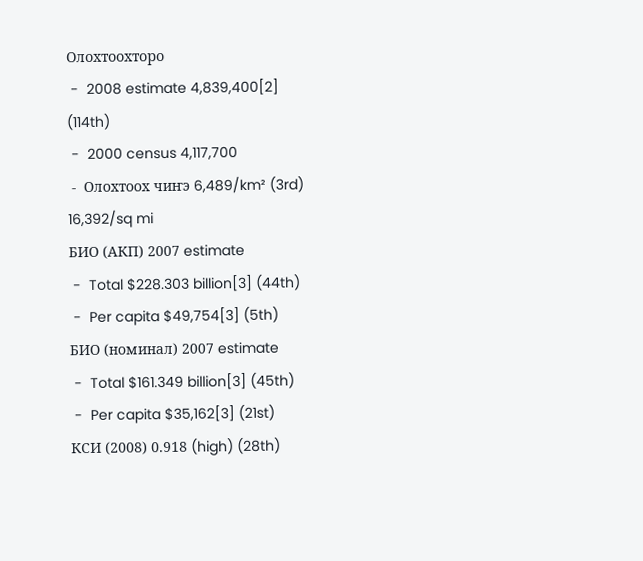Олохтоохторо
 -  2008 estimate 4,839,400[2] (114th)
 -  2000 census 4,117,700
 -  Олохтоох чиҥэ 6,489/km² (3rd)
16,392/sq mi
БИО (АКП) 2007 estimate
 -  Total $228.303 billion[3] (44th)
 -  Per capita $49,754[3] (5th)
БИО (номинал) 2007 estimate
 -  Total $161.349 billion[3] (45th)
 -  Per capita $35,162[3] (21st)
КСИ (2008) 0.918 (high) (28th)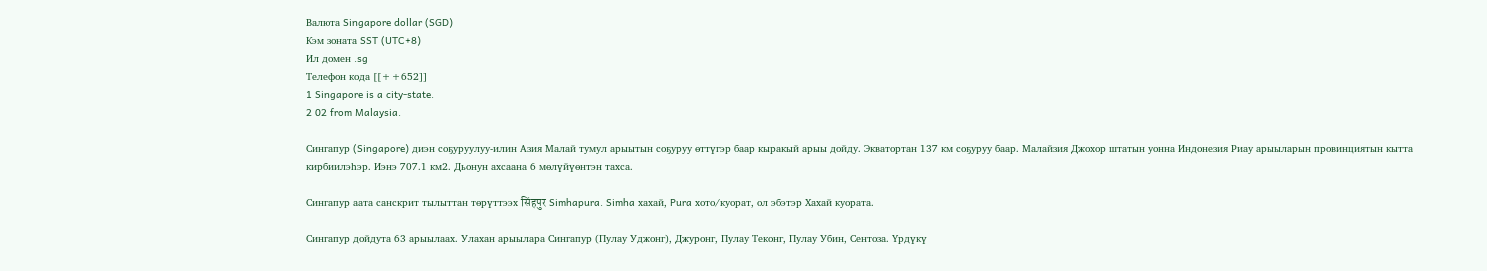Валюта Singapore dollar (SGD)
Кэм зоната SST (UTC+8)
Ил домен .sg
Телефон кода [[++652]]
1 Singapore is a city-state.
2 02 from Malaysia.

Сингапур (Singapore) диэн соҕуруулуу-илин Азия Малай тумул арыытын соҕуруу өттүгэр баар кыракый арыы дойду. Экватортан 137 км соҕуруу баар. Малайзия Джохор штатын уонна Индонезия Риау арыыларын провинциятын кытта кирбиилэһэр. Иэнэ 707.1 км2. Дьонун ахсаана 6 мөлүйүөнтэн тахса.

Сингапур аата санскрит тылыттан төрүттээх सिंहपुर Simhapura. Simha хахай, Pura хото/куорат, ол эбэтэр Хахай куората.

Сингапур дойдута 63 арыылаах. Улахан арыылара Сингапур (Пулау Уджонг), Джуронг, Пулау Теконг, Пулау Убин, Сентоза. Үрдүкү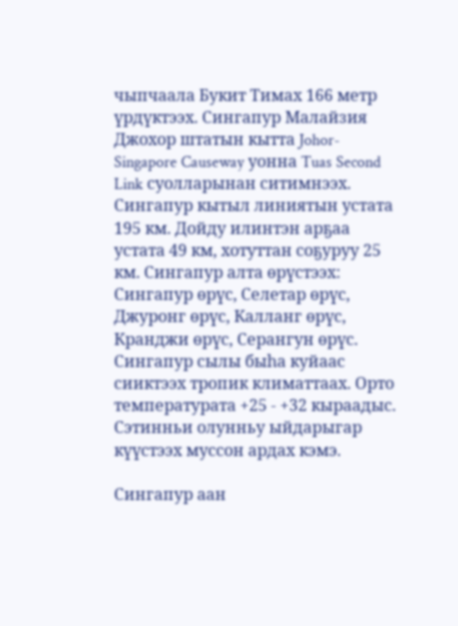чыпчаала Букит Тимах 166 метр үрдүктээх. Сингапур Малайзия Джохор штатын кытта Johor-Singapore Causeway уонна Tuas Second Link суолларынан ситимнээх. Сингапур кытыл линиятын устата 195 км. Дойду илинтэн арҕаа устата 49 км, хотуттан соҕуруу 25 км. Сингапур алта өрүстээх: Сингапур өрүс, Селетар өрүс, Джуронг өрүс, Калланг өрүс, Кранджи өрүс, Серангун өрүс. Сингапур сылы быһа куйаас сииктээх тропик климаттаах. Орто температурата +25 - +32 кыраадыс. Сэтинньи олунньу ыйдарыгар күүстээх муссон ардах кэмэ.

Сингапур аан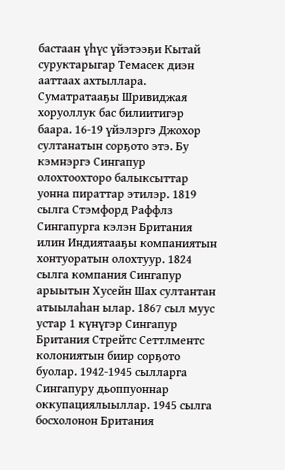бастаан үһүс үйэтээҕи Кытай суруктарыгар Темасек диэн ааттаах ахтыллара. Суматратааҕы Шривиджая хоруоллук бас билиитигэр баара. 16-19 үйэлэргэ Джохор султанатын сорҕото этэ. Бу кэмнэргэ Сингапур олохтоохторо балыксыттар уонна пираттар этилэр. 1819 сылга Стэмфорд Раффлз Сингапурга кэлэн Британия илин Индиятааҕы компаниятын хонтуоратын олохтуур. 1824 сылга компания Сингапур арыытын Хусейн Шах султантан атыылаһан ылар. 1867 сыл муус устар 1 күнүгэр Сингапур Британия Стрейтс Сеттлментс колониятын биир сорҕото буолар. 1942-1945 сылларга Сингапуру дьоппуоннар оккупациялыыллар. 1945 сылга босхолонон Британия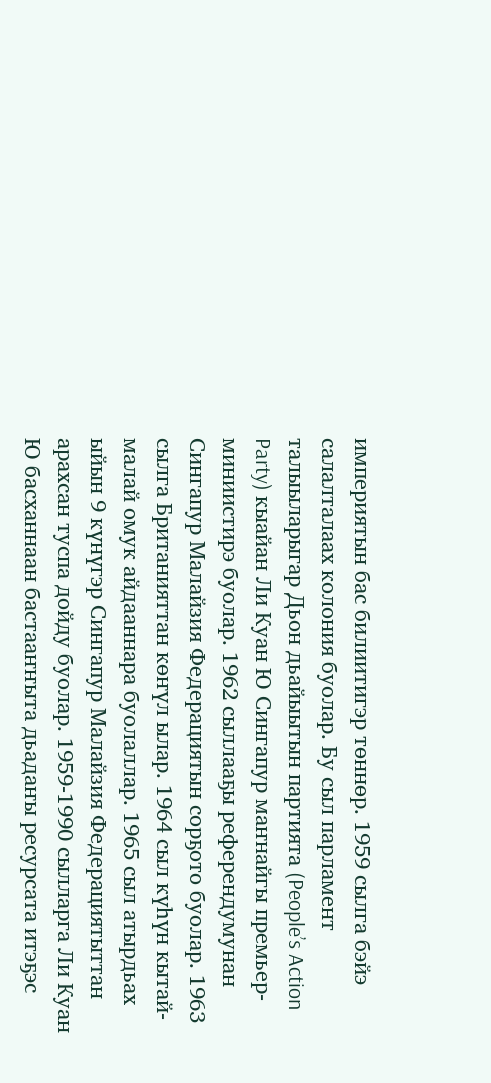империятын бас билиитигэр төннөр. 1959 сылга бэйэ салалталаах колония буолар. Бу сыл парламент талыыларыгар Дьон дьайыытын партията (People’s Action Party) кыайан Ли Куан Ю Сингапур маҥнайгы премьер-миниистирэ буолар. 1962 сыллааҕы референдумунан Сингапур Малайзия Федерациятын сорҕото буолар. 1963 сылга Британияттан көҥүл ылар. 1964 сыл күһүн кытай-малай омук айдааннара буолаллар. 1965 сыл атырдьах ыйын 9 күнүгэр Сингапур Малайзия Федерациятыттан арахсан туспа дойду буолар. 1959-1990 сылларга Ли Куан Ю басханнаан бастааҥҥыта дьадаҥы ресурсата итэҕэс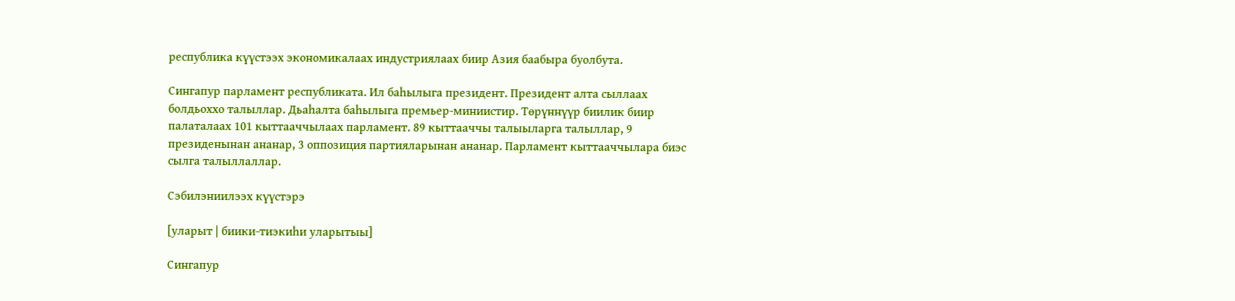республика күүстээх экономикалаах индустриялаах биир Азия баабыра буолбута.

Сингапур парламент республиката. Ил баһылыга президент. Президент алта сыллаах болдьоххо талыллар. Дьаһалта баһылыга премьер-миниистир. Төрүннүүр биилик биир палаталаах 101 кыттааччылаах парламент. 89 кыттааччы талыыларга талыллар, 9 президенынан ананар, 3 оппозиция партияларынан ананар. Парламент кыттааччылара биэс сылга талыллаллар.

Сэбилэниилээх күүстэрэ

[уларыт | биики-тиэкиһи уларытыы]

Сингапур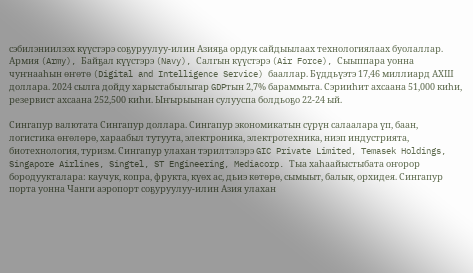сэбилэниилээх күүстэрэ соҕуруулуу-илин Азияҕа ордук сайдыылаах технологиялаах буолаллар. Армия (Army), Байҕал күүстэрэ (Navy), Салгын күүстэрэ (Air Force), Сыыппара уонна чуҥнааһын өҥөтө (Digital and Intelligence Service) бааллар. Бүддьүэтэ 17,46 миллиард АХШ доллара. 2024 сылга дойду харыстабылыгар GDPтын 2,7% бараммыта. Сэрииһит ахсаана 51,000 киһи, резервист ахсаана 252,500 киһи. Ыҥырыынан сулууспа болдьоҕо 22-24 ый.

Сингапур валютата Сингапур доллара. Сингапур экономикатын сүрүн салаалара үп, баан, логистика өҥөлөрө, хараабыл тутуута, электроника, электротехника, ниэп индустрията, биотехнология, туризм. Сингапур улахан тэрилтэлэрэ GIC Private Limited, Temasek Holdings, Singapore Airlines, Singtel, ST Engineering, Mediacorp. Тыа хаһаайыстыбата оҥорор бородуукталара: каучук, копра, фрукта, күөх ас, дьиэ көтөрө, сымыыт, балык, орхидея. Сингапур порта уонна Чанги аэропорт соҕуруулуу-илин Азия улахан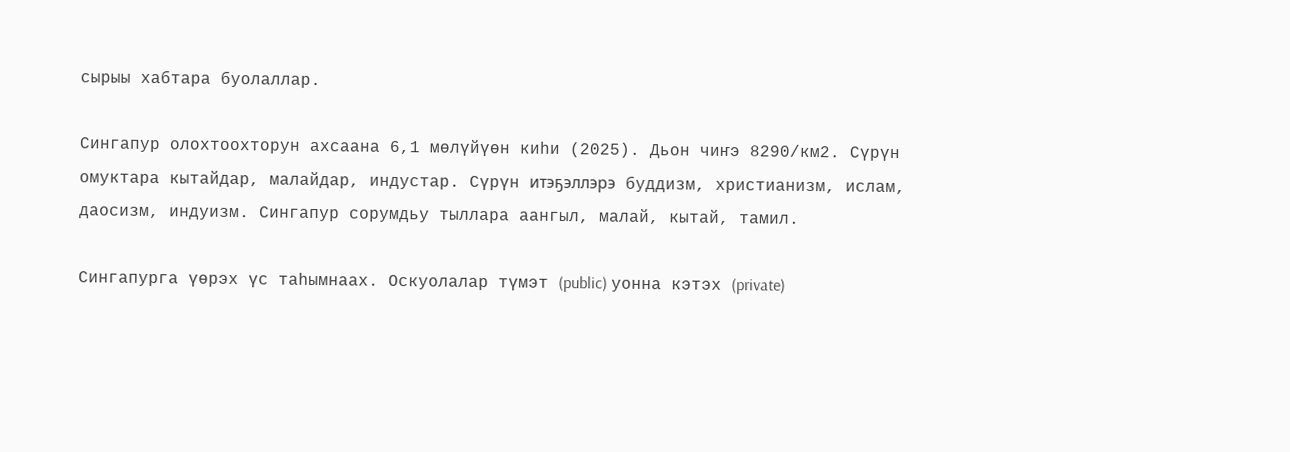сырыы хабтара буолаллар.

Сингапур олохтоохторун ахсаана 6,1 мөлүйүөн киһи (2025). Дьон чиҥэ 8290/км2. Сүрүн омуктара кытайдар, малайдар, индустар. Сүрүн итэҕэллэрэ буддизм, христианизм, ислам, даосизм, индуизм. Сингапур сорумдьу тыллара аангыл, малай, кытай, тамил.

Сингапурга үөрэх үс таһымнаах. Оскуолалар түмэт (public) уонна кэтэх (private)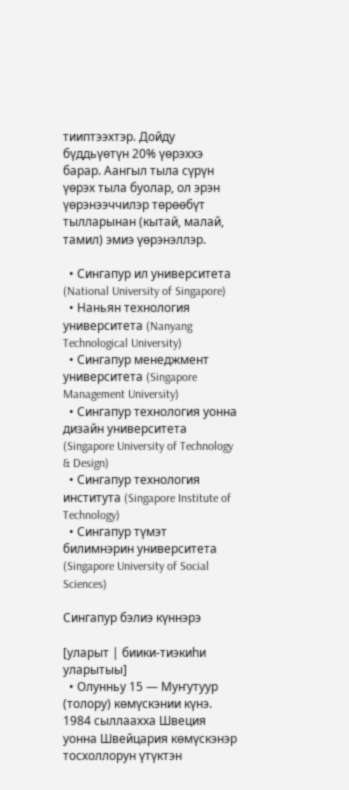тииптээхтэр. Дойду бүддьүөтүн 20% үөрэххэ барар. Аангыл тыла сүрүн үөрэх тыла буолар, ол эрэн үөрэнээччилэр төрөөбүт тылларынан (кытай, малай, тамил) эмиэ үөрэнэллэр.

  • Сингапур ил университета (National University of Singapore)
  • Наньян технология университета (Nanyang Technological University)
  • Сингапур менеджмент университета (Singapore Management University)
  • Сингапур технология уонна дизайн университета (Singapore University of Technology & Design)
  • Сингапур технология института (Singapore Institute of Technology)
  • Сингапур түмэт билимнэрин университета (Singapore University of Social Sciences)

Сингапур бэлиэ күннэрэ

[уларыт | биики-тиэкиһи уларытыы]
  • Олунньу 15 — Муҥутуур (толору) көмүскэнии күнэ. 1984 сыллаахха Швеция уонна Швейцария көмүскэнэр тосхоллорун үтүктэн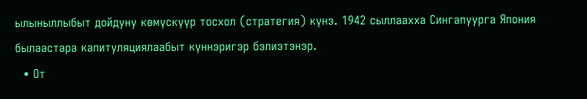ылыныллыбыт дойдуну көмүскүүр тосхол (стратегия) күнэ. 1942 сыллаахха Сингапуурга Япония былаастара капитуляциялаабыт күннэригэр бэлиэтэнэр.
  • От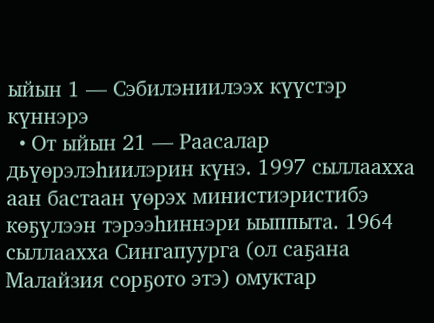ыйын 1 — Сэбилэниилээх күүстэр күннэрэ
  • От ыйын 21 — Раасалар дьүөрэлэһиилэрин күнэ. 1997 сыллаахха аан бастаан үөрэх министиэристибэ көҕүлээн тэрээһиннэри ыыппыта. 1964 сыллаахха Сингапуурга (ол саҕана Малайзия сорҕото этэ) омуктар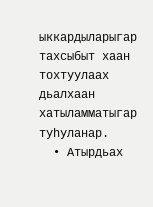ыккардыларыгар тахсыбыт хаан тохтуулаах дьалхаан хатыламматыгар туһуланар.
  • Атырдьах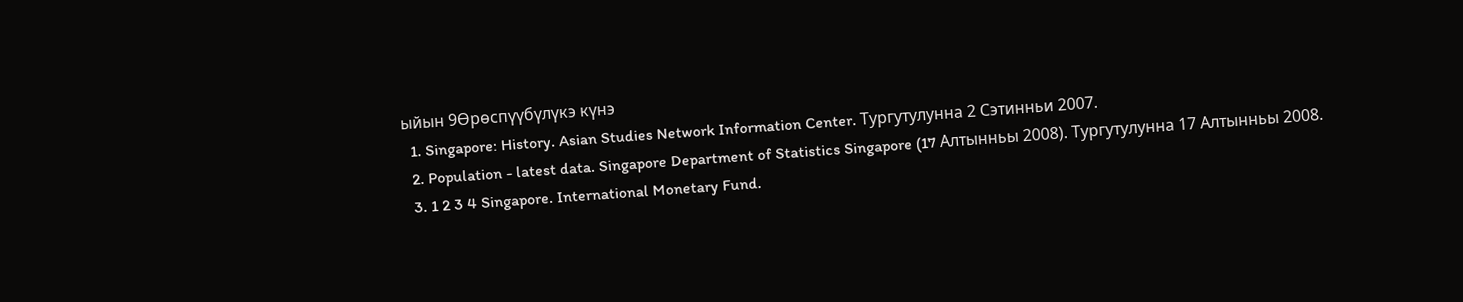ыйын 9Өрөспүүбүлүкэ күнэ
  1. Singapore: History. Asian Studies Network Information Center. Тургутулунна 2 Сэтинньи 2007.
  2. Population - latest data. Singapore Department of Statistics Singapore (17 Алтынньы 2008). Тургутулунна 17 Алтынньы 2008.
  3. 1 2 3 4 Singapore. International Monetary Fund.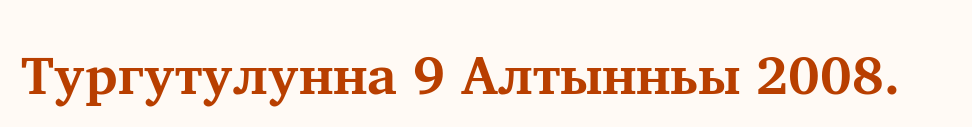Тургутулунна 9 Алтынньы 2008.